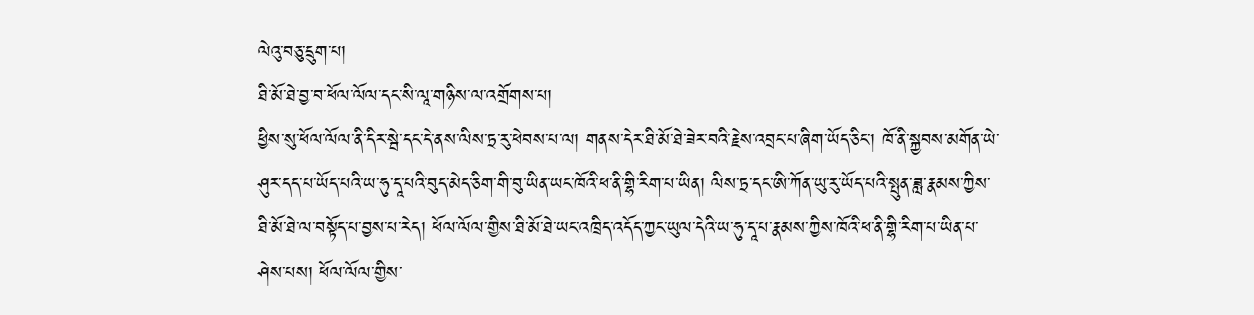ལེའུ་བཅུ་དྲུག་པ།
ཐི་མོ་ཐེ་བྱ་བ་ཕོལ་ལོལ་དང་སི་ལཱ་གཉིས་ལ་འགྲོགས་པ།
ཕྱིས་སུ་ཕོལ་ལོལ་ནི་དིར་སྦེ་དང་དེ་ནས་ལིས་ཏྲ་རུ་ཕེབས་པ་ལ། གནས་དེར་ཐི་མོ་ཐེ་ཟེར་བའི་རྗེས་འབྲང་པ་ཞིག་ཡོད་ཅིང་། ཁོ་ནི་སྐྱབས་མགོན་ཡེ་ཤུར་དད་པ་ཡོད་པའི་ཡ་ཧུ་དཱ་པའི་བུད་མེད་ཅིག་གི་བུ་ཡིན་ཡང་ཁོའི་ཕ་ནི་གྷི་རིག་པ་ཡིན། ལིས་ཏྲ་དང་ཨི་ཀོན་ཡུ་རུ་ཡོད་པའི་སྤུན་ཟླ་རྣམས་ཀྱིས་ཐི་མོ་ཐེ་ལ་བསྟོད་པ་བྱས་པ་རེད། ཕོལ་ལོལ་གྱིས་ཐི་མོ་ཐེ་ཡང་འཁྲིད་འདོད་ཀྱང་ཡུལ་དེའི་ཡ་ཧུ་དཱ་པ་རྣམས་ཀྱིས་ཁོའི་ཕ་ནི་གྷི་རིག་པ་ཡིན་པ་ཤེས་པས། ཕོལ་ལོལ་གྱིས་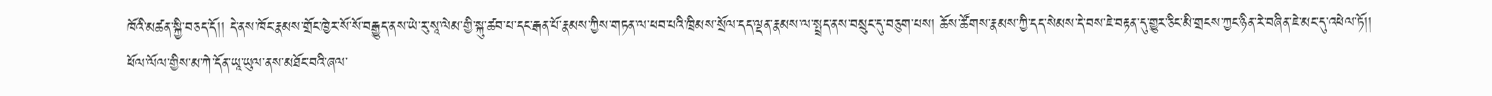ཁོའི་མཚན་སྐྱི་བཅད་དོ།། དེ་ནས་ཁོང་རྣམས་གྲོང་ཁྱེར་སོ་སོ་བརྒྱུད་ནས་ཡེ་རུ་སཱ་ལེམ་གྱི་སྐུ་ཚབ་པ་དང་རྒན་པོ་རྣམས་ཀྱིས་གཏན་ལ་ཕབ་པའི་ཁྲིམས་སྲོལ་དད་ལྡན་རྣམས་ལ་སྤྲད་ནས་བསྲུང་དུ་བཅུག་པས། ཆོས་ཚོགས་རྣམས་ཀྱི་དད་སེམས་དེ་བས་ཇེ་བརྟན་དུ་གྱུར་ཅིང་མི་གྲངས་ཀྱང་ཉིན་རེ་བཞིན་ཇེ་མང་དུ་འཕེལ་ཏོ།།
ཕོལ་ལོལ་གྱིས་མ་ཀེ་དོན་ཡཱ་ཡུལ་ནས་མཐོང་བའི་ཞལ་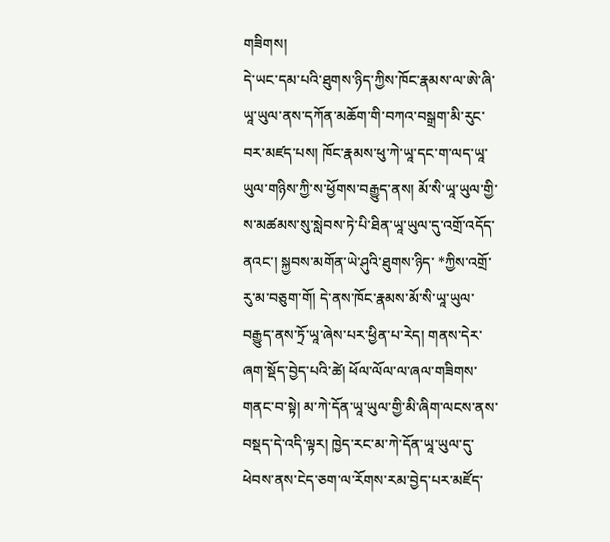གཟིགས།
དེ་ཡང་དམ་པའི་ཐུགས་ཉིད་ཀྱིས་ཁོང་རྣམས་ལ་ཨེ་ཞི་ཡཱ་ཡུལ་ནས་དཀོན་མཆོག་གི་བཀའ་བསྒྲག་མི་རུང་བར་མཛད་པས། ཁོང་རྣམས་ཕུ་ཀེ་ཡཱ་དང་ག་ལད་ཡཱ་ཡུལ་གཉིས་ཀྱི་ས་ཕྱོགས་བརྒྱུད་ནས། མོ་སི་ཡཱ་ཡུལ་གྱི་ས་མཚམས་སུ་སླེབས་ཏེ་པི་ཐིན་ཡཱ་ཡུལ་དུ་འགྲོ་འདོད་ནའང་། སྐྱབས་མགོན་ཡེ་ཤུའི་ཐུགས་ཉིད་ *ཀྱིས་འགྲོ་རུ་མ་བཅུག་གོ། དེ་ནས་ཁོང་རྣམས་མོ་སི་ཡཱ་ཡུལ་བརྒྱུད་ནས་ཏྲོ་ཡཱ་ཞེས་པར་ཕྱིན་པ་རེད། གནས་དེར་ཞག་སྡོད་བྱེད་པའི་ཚེ། ཕོལ་ལོལ་ལ་ཞལ་གཟིགས་གནང་བ་སྟེ། མ་ཀེ་དོན་ཡཱ་ཡུལ་གྱི་མི་ཞིག་ལངས་ནས་བསྡད་དེ་འདི་ལྟར། ཁྱེད་རང་མ་ཀེ་དོན་ཡཱ་ཡུལ་དུ་ཕེབས་ནས་ངེད་ཅག་ལ་རོགས་རམ་བྱེད་པར་མཛོད་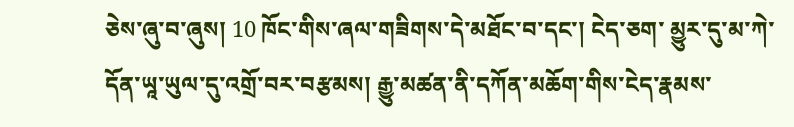ཅེས་ཞུ་བ་ཞུས། 10 ཁོང་གིས་ཞལ་གཟིགས་དེ་མཐོང་བ་དང་། ངེད་ཅག་ མྱུར་དུ་མ་ཀེ་དོན་ཡཱ་ཡུལ་དུ་འགྲོ་བར་བརྩམས། རྒྱུ་མཚན་ནི་དཀོན་མཆོག་གིས་ངེད་རྣམས་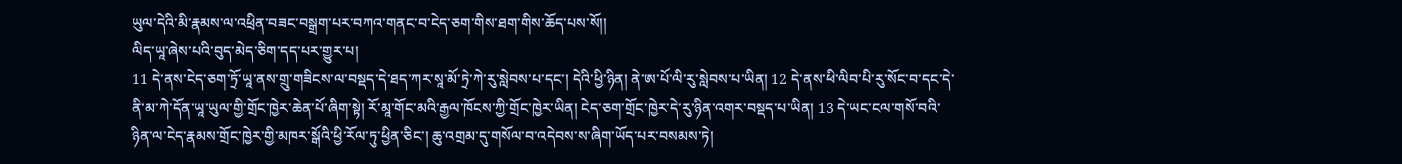ཡུལ་དེའི་མི་རྣམས་ལ་འཕྲིན་བཟང་བསྒྲག་པར་བཀའ་གནང་བ་ངེད་ཅག་གིས་ཐག་གིས་ཆོད་པས་སོ།།
ལིད་ཡཱ་ཞེས་པའི་བུད་མེད་ཅིག་དད་པར་གྱུར་པ།
11 དེ་ནས་ངེད་ཅག་ཏྲོ་ཡཱ་ནས་གྲུ་གཟིངས་ལ་བསྡད་དེ་ཐད་ཀར་སཱ་མོ་ཏྲེ་ཀེ་རུ་སླེབས་པ་དང་། དེའི་ཕྱི་ཉིན། ནེ་ཨ་པོ་ལི་རུ་སླེབས་པ་ཡིན། 12 དེ་ནས་ཕི་ལིབ་པི་རུ་སོང་བ་དང་དེ་ནི་མ་ཀེ་དོན་ཡཱ་ཡུལ་གྱི་གྲོང་ཁྱེར་ཆེན་པོ་ཞིག་སྟེ། རོ་མཱ་གོང་མའི་རྒྱལ་ཁོངས་ཀྱི་གྲོང་ཁྱེར་ཡིན། ངེད་ཅག་གྲོང་ཁྱེར་དེ་རུ་ཉིན་འགར་བསྡད་པ་ཡིན། 13 དེ་ཡང་ངལ་གསོ་བའི་ཉིན་ལ་ངེད་རྣམས་གྲོང་ཁྱེར་གྱི་མཁར་སྒོའི་ཕྱི་རོལ་ཏུ་ཕྱིན་ཅིང་། ཆུ་འགྲམ་དུ་གསོལ་བ་འདེབས་ས་ཞིག་ཡོད་པར་བསམས་ཏེ།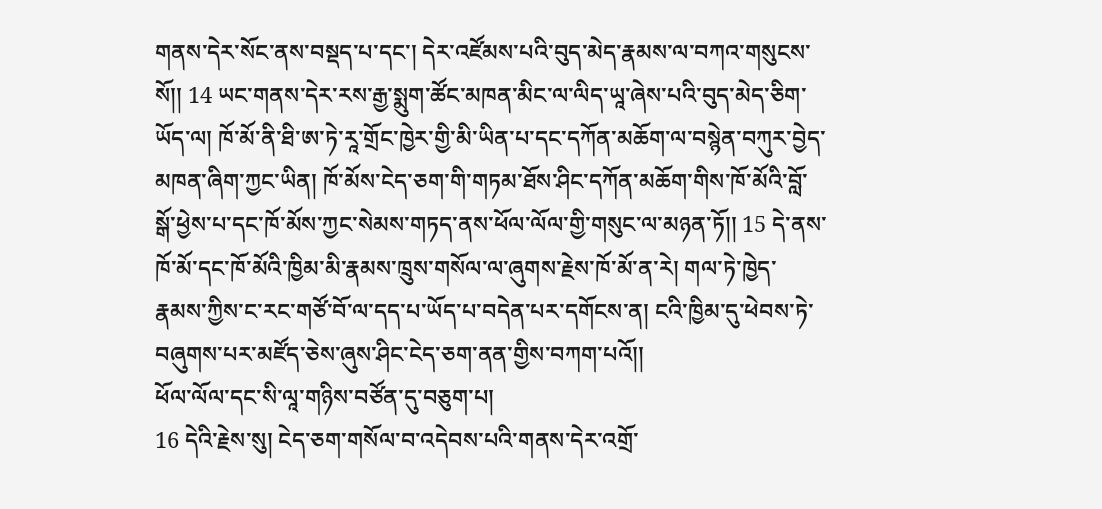གནས་དེར་སོང་ནས་བསྡད་པ་དང་། དེར་འཛོམས་པའི་བུད་མེད་རྣམས་ལ་བཀའ་གསུངས་སོ།། 14 ཡང་གནས་དེར་རས་རྒྱ་སྨུག་ཚོང་མཁན་མིང་ལ་ལིད་ཡཱ་ཞེས་པའི་བུད་མེད་ཅིག་ཡོད་ལ། ཁོ་མོ་ནི་ཐི་ཨ་ཏེ་རཱ་གྲོང་ཁྱེར་གྱི་མི་ཡིན་པ་དང་དཀོན་མཆོག་ལ་བསྙེན་བཀུར་བྱེད་མཁན་ཞིག་ཀྱང་ཡིན། ཁོ་མོས་ངེད་ཅག་གི་གཏམ་ཐོས་ཤིང་དཀོན་མཆོག་གིས་ཁོ་མོའི་བློ་སྒོ་ཕྱེས་པ་དང་ཁོ་མོས་ཀྱང་སེམས་གཏད་ནས་ཕོལ་ལོལ་གྱི་གསུང་ལ་མཉན་ཏོ།། 15 དེ་ནས་ཁོ་མོ་དང་ཁོ་མོའི་ཁྱིམ་མི་རྣམས་ཁྲུས་གསོལ་ལ་ཞུགས་རྗེས་ཁོ་མོ་ན་རེ། གལ་ཏེ་ཁྱེད་རྣམས་ཀྱིས་ང་རང་གཙོ་བོ་ལ་དད་པ་ཡོད་པ་བདེན་པར་དགོངས་ན། ངའི་ཁྱིམ་དུ་ཕེབས་ཏེ་བཞུགས་པར་མཛོད་ཅེས་ཞུས་ཤིང་ངེད་ཅག་ནན་གྱིས་བཀག་པའོ།།
ཕོལ་ལོལ་དང་སི་ལཱ་གཉིས་བཙོན་དུ་བཅུག་པ།
16 དེའི་རྗེས་སུ། ངེད་ཅག་གསོལ་བ་འདེབས་པའི་གནས་དེར་འགྲོ་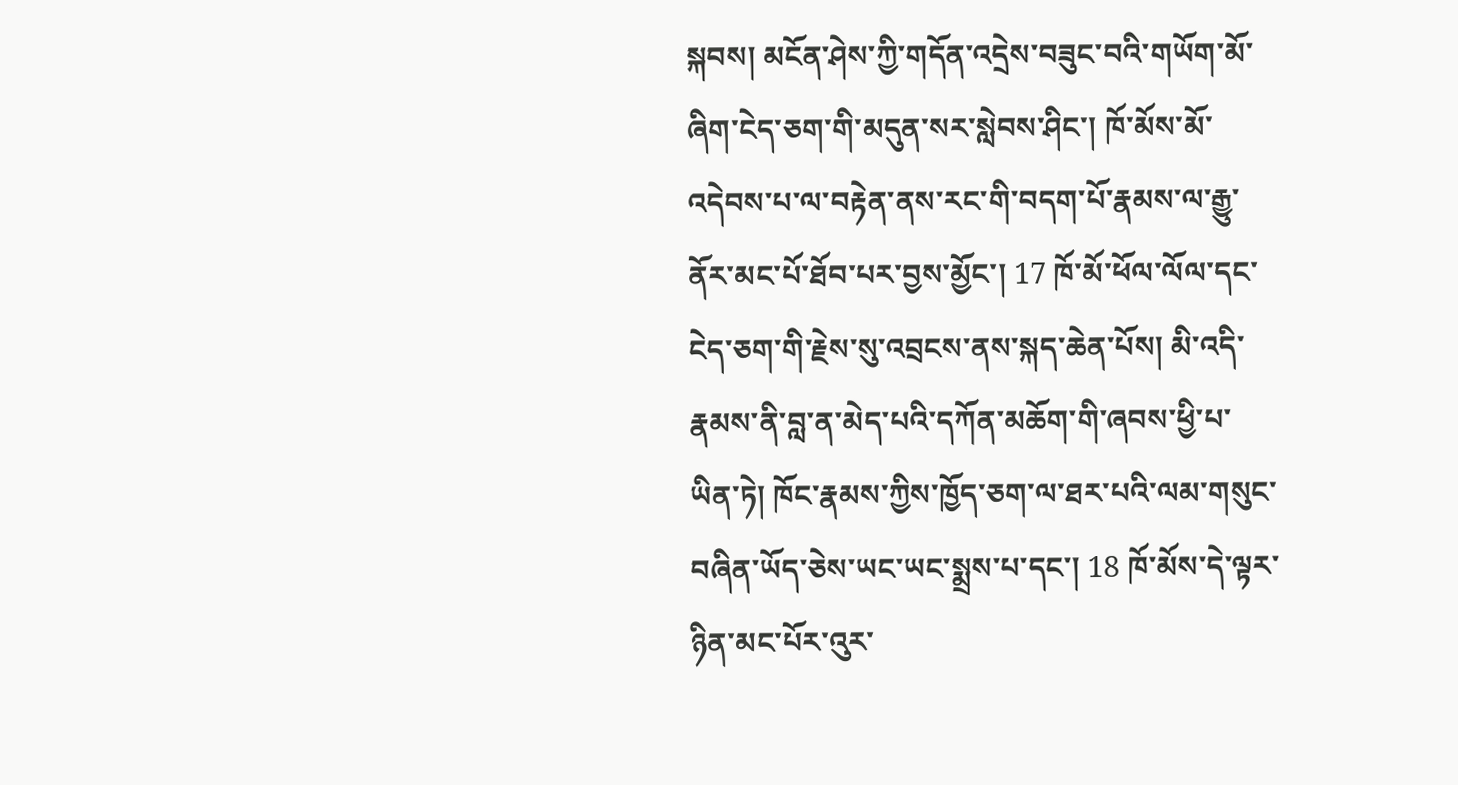སྐབས། མངོན་ཤེས་ཀྱི་གདོན་འདྲེས་བཟུང་བའི་གཡོག་མོ་ཞིག་ངེད་ཅག་གི་མདུན་སར་སླེབས་ཤིང་། ཁོ་མོས་མོ་འདེབས་པ་ལ་བརྟེན་ནས་རང་གི་བདག་པོ་རྣམས་ལ་རྒྱུ་ནོར་མང་པོ་ཐོབ་པར་བྱས་མྱོང་། 17 ཁོ་མོ་ཕོལ་ལོལ་དང་ངེད་ཅག་གི་རྗེས་སུ་འབྲངས་ནས་སྐད་ཆེན་པོས། མི་འདི་རྣམས་ནི་བླ་ན་མེད་པའི་དཀོན་མཆོག་གི་ཞབས་ཕྱི་པ་ཡིན་ཏེ། ཁོང་རྣམས་ཀྱིས་ཁྱོད་ཅག་ལ་ཐར་པའི་ལམ་གསུང་བཞིན་ཡོད་ཅེས་ཡང་ཡང་སྨྲས་པ་དང་། 18 ཁོ་མོས་དེ་ལྟར་ཉིན་མང་པོར་འུར་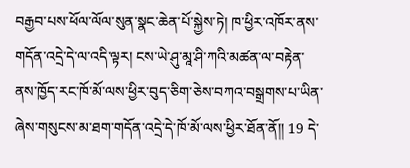བརྒྱབ་པས་ཕོལ་ལོལ་སུན་སྣང་ཆེན་པོ་སྐྱེས་ཏེ། ཁ་ཕྱིར་འཁོར་ནས་གདོན་འདྲེ་དེ་ལ་འདི་ལྟར། ངས་ཡེ་ཤུ་མཱ་ཤི་ཀའི་མཚན་ལ་བརྟེན་ནས་ཁྱོད་རང་ཁོ་མོ་ལས་ཕྱིར་བུད་ཅིག་ཅེས་བཀའ་བསྒྲགས་པ་ཡིན་ཞེས་གསུངས་མ་ཐག་གདོན་འདྲེ་དེ་ཁོ་མོ་ལས་ཕྱིར་ཐོན་ནོ།། 19 དེ་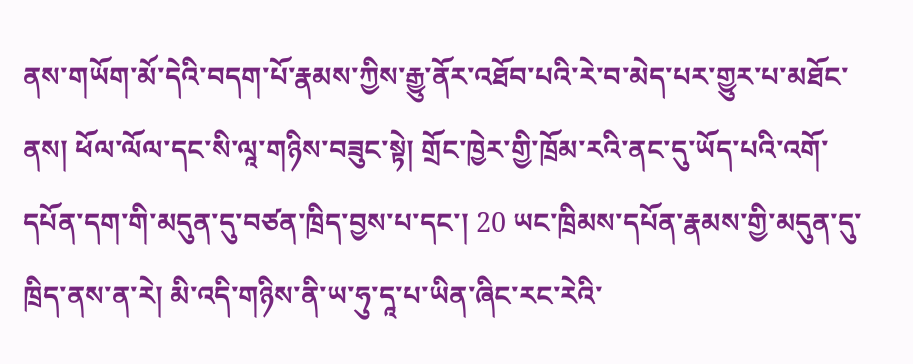ནས་གཡོག་མོ་དེའི་བདག་པོ་རྣམས་ཀྱིས་རྒྱུ་ནོར་འཐོབ་པའི་རེ་བ་མེད་པར་གྱུར་པ་མཐོང་ནས། ཕོལ་ལོལ་དང་སི་ལཱ་གཉིས་བཟུང་སྟེ། གྲོང་ཁྱེར་གྱི་ཁྲོམ་རའི་ནང་དུ་ཡོད་པའི་འགོ་དཔོན་དག་གི་མདུན་དུ་བཙན་ཁྲིད་བྱས་པ་དང་། 20 ཡང་ཁྲིམས་དཔོན་རྣམས་གྱི་མདུན་དུ་ཁྲིད་ནས་ན་རེ། མི་འདི་གཉིས་ནི་ཡ་ཧུ་དཱ་པ་ཡིན་ཞིང་རང་རེའི་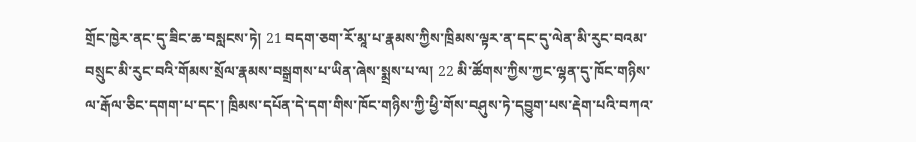གྲོང་ཁྱེར་ནང་དུ་ཟིང་ཆ་བསླངས་ཏེ། 21 བདག་ཅག་རོ་མཱ་པ་རྣམས་ཀྱིས་ཁྲིམས་ལྟར་ན་དང་དུ་ལེན་མི་རུང་བའམ་བསྲུང་མི་རུང་བའི་གོམས་སྲོལ་རྣམས་བསྒྲགས་པ་ཡིན་ཞེས་སྨྲས་པ་ལ། 22 མི་ཚོགས་ཀྱིས་ཀྱང་ལྷན་དུ་ཁོང་གཉིས་ལ་རྒོལ་ཅིང་དགག་པ་དང་། ཁྲིམས་དཔོན་དེ་དག་གིས་ཁོང་གཉིས་ཀྱི་ཕྱི་གོས་བཤུས་ཏེ་དབྱུག་པས་རྡེག་པའི་བཀའ་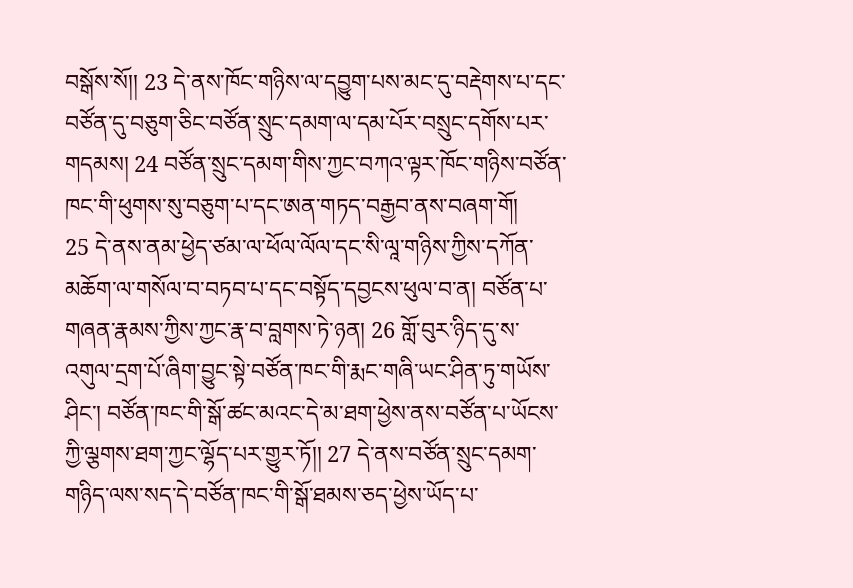བསྒོས་སོ།། 23 དེ་ནས་ཁོང་གཉིས་ལ་དབྱུག་པས་མང་དུ་བརྡེགས་པ་དང་བཙོན་དུ་བཅུག་ཅིང་བཙོན་སྲུང་དམག་ལ་དམ་པོར་བསྲུང་དགོས་པར་གདམས། 24 བཙོན་སྲུང་དམག་གིས་ཀྱང་བཀའ་ལྟར་ཁོང་གཉིས་བཙོན་ཁང་གི་ཕུགས་སུ་བཅུག་པ་དང་ཨན་གཏད་བརྒྱབ་ནས་བཞག་གོ།
25 དེ་ནས་ནམ་ཕྱེད་ཙམ་ལ་ཕོལ་ལོལ་དང་སི་ལཱ་གཉིས་ཀྱིས་དཀོན་མཆོག་ལ་གསོལ་བ་བཏབ་པ་དང་བསྟོད་དབྱངས་ཕུལ་བ་ན། བཙོན་པ་གཞན་རྣམས་ཀྱིས་ཀྱང་རྣ་བ་བླགས་ཏེ་ཉན། 26 གློ་བུར་ཉིད་དུ་ས་འགུལ་དྲག་པོ་ཞིག་བྱུང་སྟེ་བཙོན་ཁང་གི་རྨང་གཞི་ཡང་ཤིན་ཏུ་གཡོས་ཤིང་། བཙོན་ཁང་གི་སྒོ་ཚང་མའང་དེ་མ་ཐག་ཕྱེས་ནས་བཙོན་པ་ཡོངས་ཀྱི་ལྕགས་ཐག་ཀྱང་ལྷོད་པར་གྱུར་ཏོ།། 27 དེ་ནས་བཙོན་སྲུང་དམག་གཉིད་ལས་སད་དེ་བཙོན་ཁང་གི་སྒོ་ཐམས་ཅད་ཕྱེས་ཡོད་པ་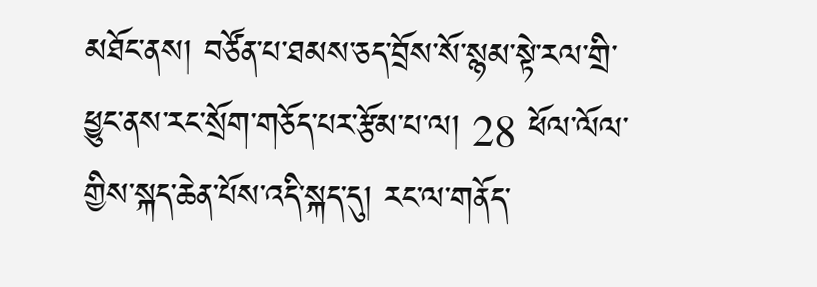མཐོང་ནས། བཙོན་པ་ཐམས་ཅད་བྲོས་སོ་སྙམ་སྟེ་རལ་གྲི་ཕྱུང་ནས་རང་སྲོག་གཅོད་པར་རྩོམ་པ་ལ། 28 ཕོལ་ལོལ་གྱིས་སྐད་ཆེན་པོས་འདི་སྐད་དུ། རང་ལ་གནོད་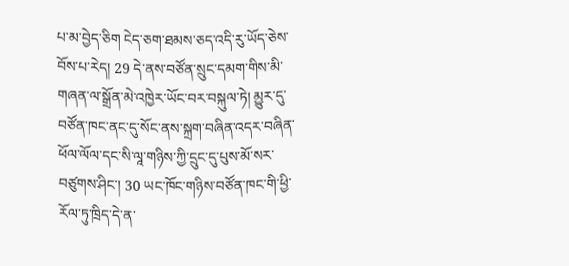པ་མ་བྱེད་ཅིག ངེད་ཅག་ཐམས་ཅད་འདི་རུ་ཡོད་ཅེས་བོས་པ་རེད། 29 དེ་ནས་བཙོན་སྲུང་དམག་གིས་མི་གཞན་ལ་སྒྲོན་མེ་འཁྱེར་ཡོང་བར་བསྐུལ་ཏེ། མྱུར་དུ་བཙོན་ཁང་ནང་དུ་སོང་ནས་སྐྲག་བཞིན་འདར་བཞིན་ཕོལ་ལོལ་དང་སི་ལཱ་གཉིས་ཀྱི་དྲུང་དུ་པུས་མོ་སར་བཙུགས་ཤིང་། 30 ཡང་ཁོང་གཉིས་བཙོན་ཁང་གི་ཕྱི་རོལ་ཏུ་ཁྲིད་དེ་ན་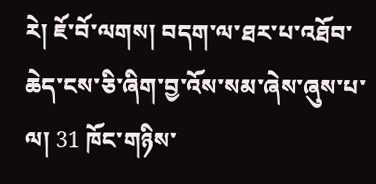རེ། ཇོ་བོ་ལགས། བདག་ལ་ཐར་པ་འཐོབ་ཆེད་ངས་ཅི་ཞིག་བྱ་འོས་སམ་ཞེས་ཞུས་པ་ལ། 31 ཁོང་གཉིས་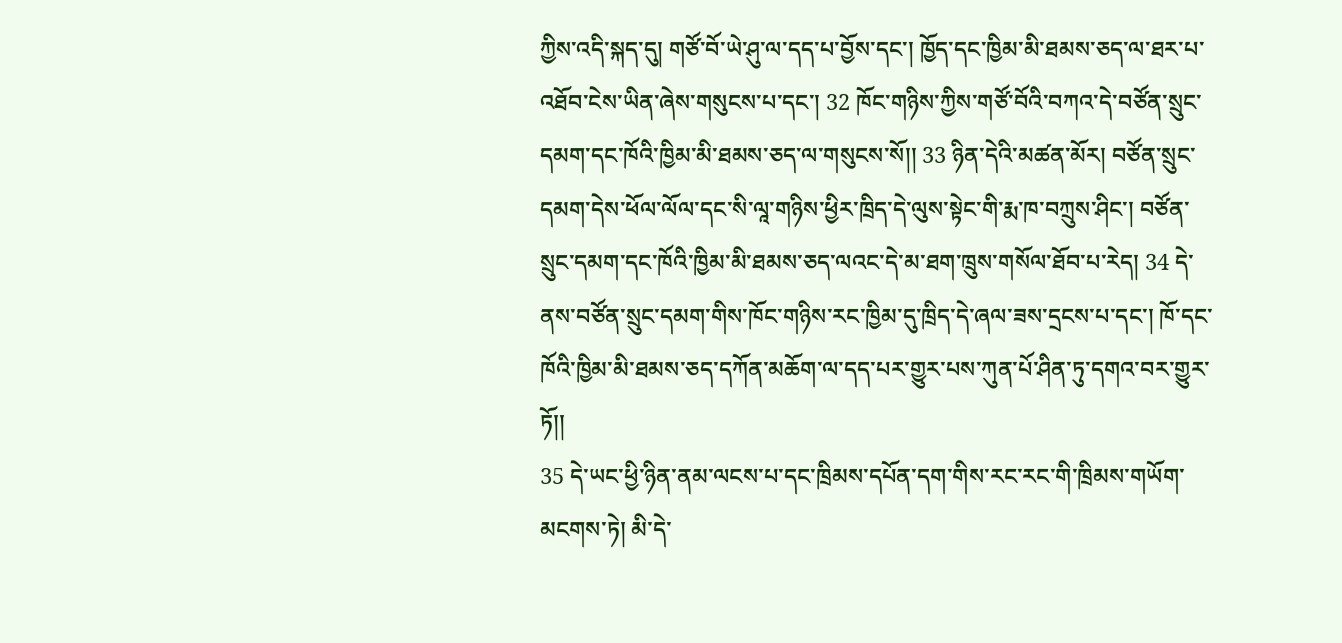ཀྱིས་འདི་སྐད་དུ། གཙོ་བོ་ཡེ་ཤུ་ལ་དད་པ་བྱོས་དང་། ཁྱོད་དང་ཁྱིམ་མི་ཐམས་ཅད་ལ་ཐར་པ་འཐོབ་ངེས་ཡིན་ཞེས་གསུངས་པ་དང་། 32 ཁོང་གཉིས་ཀྱིས་གཙོ་བོའི་བཀའ་དེ་བཙོན་སྲུང་དམག་དང་ཁོའི་ཁྱིམ་མི་ཐམས་ཅད་ལ་གསུངས་སོ།། 33 ཉིན་དེའི་མཚན་མོར། བཙོན་སྲུང་དམག་དེས་ཕོལ་ལོལ་དང་སི་ལཱ་གཉིས་ཕྱིར་ཁྲིད་དེ་ལུས་སྟེང་གི་རྨ་ཁ་བཀྲུས་ཤིང་། བཙོན་སྲུང་དམག་དང་ཁོའི་ཁྱིམ་མི་ཐམས་ཅད་ལའང་དེ་མ་ཐག་ཁྲུས་གསོལ་ཐོབ་པ་རེད། 34 དེ་ནས་བཙོན་སྲུང་དམག་གིས་ཁོང་གཉིས་རང་ཁྱིམ་དུ་ཁྲིད་དེ་ཞལ་ཟས་དྲངས་པ་དང་། ཁོ་དང་ཁོའི་ཁྱིམ་མི་ཐམས་ཅད་དཀོན་མཆོག་ལ་དད་པར་གྱུར་པས་ཀུན་པོ་ཤིན་ཏུ་དགའ་བར་གྱུར་ཏོ།།
35 དེ་ཡང་ཕྱི་ཉིན་ནམ་ལངས་པ་དང་ཁྲིམས་དཔོན་དག་གིས་རང་རང་གི་ཁྲིམས་གཡོག་མངགས་ཏེ། མི་དེ་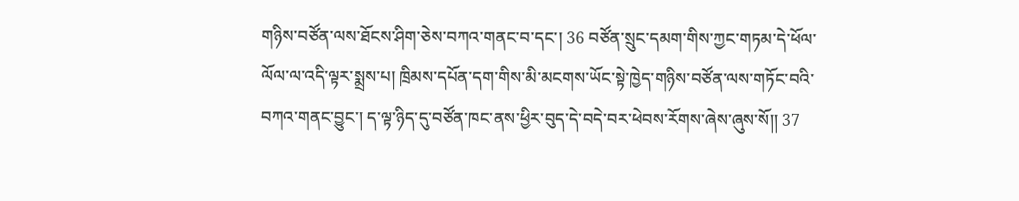གཉིས་བཙོན་ལས་ཐོངས་ཤིག་ཅེས་བཀའ་གནང་བ་དང་། 36 བཙོན་སྲུང་དམག་གིས་ཀྱང་གཏམ་དེ་ཕོལ་ལོལ་ལ་འདི་ལྟར་སྨྲས་པ། ཁྲིམས་དཔོན་དག་གིས་མི་མངགས་ཡོང་སྟེ་ཁྱེད་གཉིས་བཙོན་ལས་གཏོང་བའི་བཀའ་གནང་བྱུང་། ད་ལྟ་ཉིད་དུ་བཙོན་ཁང་ནས་ཕྱིར་བུད་དེ་བདེ་བར་ཕེབས་རོགས་ཞེས་ཞུས་སོ།། 37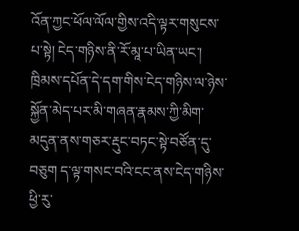འོན་ཀྱང་ཕོལ་ལོལ་གྱིས་འདི་ལྟར་གསུངས་པ་སྟེ། ངེད་གཉིས་ནི་རོ་མཱ་པ་ཡིན་ཡང་། ཁྲིམས་དཔོན་དེ་དག་གིས་ངེད་གཉིས་ལ་ཉེས་སྐྱོན་མེད་པར་མི་གཞན་རྣམས་ཀྱི་མིག་མདུན་ནས་གཅར་རྡུང་བཏང་སྟེ་བཙོན་དུ་བཅུག ད་ལྟ་གསང་བའི་ངང་ནས་ངེད་གཉིས་ཕྱི་རུ་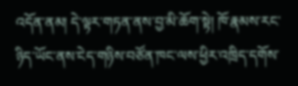འདོན་ནམ། དེ་ལྟར་གཏན་ནས་བྱ་མི་ཆོག་སྟེ། ཁོ་རྣམས་རང་ཉིད་ཡོང་ནས་ངེད་གཉིས་བཙོན་ཁང་ལས་ཕྱིར་འཁྲིད་དགོས་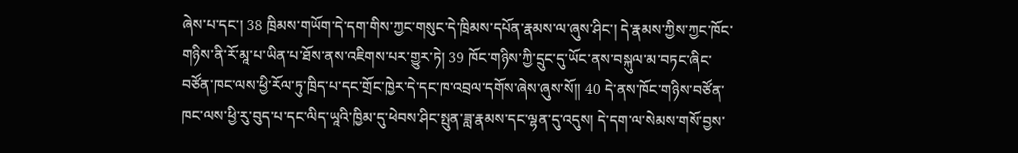ཞེས་པ་དང་། 38 ཁྲིམས་གཡོག་དེ་དག་གིས་ཀྱང་གསུང་དེ་ཁྲིམས་དཔོན་རྣམས་ལ་ཞུས་ཤིང་། དེ་རྣམས་ཀྱིས་ཀྱང་ཁོང་གཉིས་ནི་རོ་མཱ་པ་ཡིན་པ་ཐོས་ནས་འཇིགས་པར་གྱུར་ཏེ། 39 ཁོང་གཉིས་ཀྱི་དྲུང་དུ་ཡོང་ནས་བསྐུལ་མ་བཏང་ཞིང་བཙོན་ཁང་ལས་ཕྱི་རོལ་ཏུ་ཁྲིད་པ་དང་གྲོང་ཁྱེར་དེ་དང་ཁ་འབྲལ་དགོས་ཞེས་ཞུས་སོ།། 40 དེ་ནས་ཁོང་གཉིས་བཙོན་ཁང་ལས་ཕྱི་རུ་བུད་པ་དང་ལིད་ཡཱའི་ཁྱིམ་དུ་ཕེབས་ཤིང་སྤུན་ཟླ་རྣམས་དང་ལྷན་དུ་འདུས། དེ་དག་ལ་སེམས་གསོ་བྱས་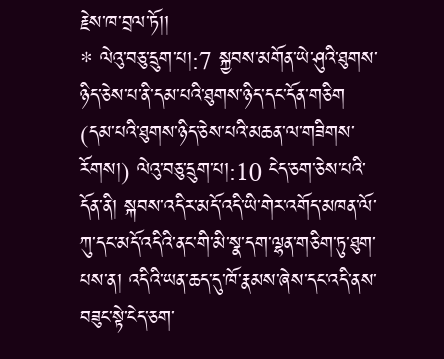རྗེས་ཁ་བྲལ་ཏོ།།
* ལེའུ་བཅུ་དྲུག་པ།:7 སྐྱབས་མགོན་ཡེ་ཤུའི་ཐུགས་ཉིད་ཅེས་པ་ནི་དམ་པའི་ཐུགས་ཉིད་དང་དོན་གཅིག (དམ་པའི་ཐུགས་ཉིད་ཅེས་པའི་མཆན་ལ་གཟིགས་རོགས།) ལེའུ་བཅུ་དྲུག་པ།:10 ངེད་ཅག་ཅེས་པའི་དོན་ནི། སྐབས་འདིར་མདོ་འདི་ཡི་གེར་འགོད་མཁན་ལོ་ཀུ་དང་མདོ་འདིའི་ནང་གི་མི་སྣ་དག་ལྷན་གཅིག་ཏུ་ཐུག་པས་ན། འདིའི་ཡན་ཆད་དུ་ཁོ་རྣམས་ཞེས་དང་འདི་ནས་བཟུང་སྟེ་ངེད་ཅག་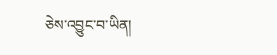ཅེས་འབྱུང་བ་ཡིན།